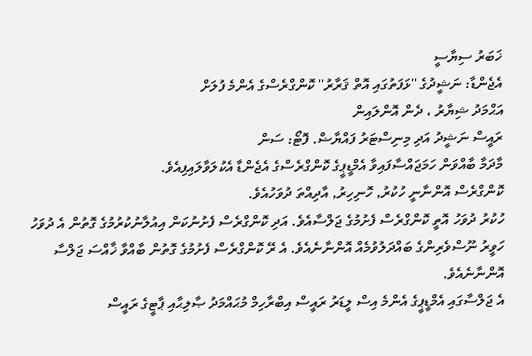ޚަބަރު ސިޔާސީ
އެޖެންޑާ: ނަޝީދުގެ ''ޅަފަތުގައި އޮތް ޤަރާރު'' ކޮންގްރެސްގެ އެންމެ ފުލަށް
އަޙްމަދު ޝިޔާރު ، ދެން އޮންލައިން
ރައީސް ނަޝީދު އަދި މިނިސްޓަރު ފައްޔާޟް. ފޮޓޯ: ސަން
މާދަމާ ބާއްވަން ހަމަޖައްސާފައިވާ އެމްޑީޕީގެ ކޮންގްރެސްގެ އެޖެންޑާ އެކުލަވާލައިފިއެވެ.
ކޮންގްރެސް އޮންނާނީ ހުކުރު, ހޮނިހިރު, އާދިއްތަ ދުވަހުއެވެ.
ހުކުރު ދުވަހު އޮތީ ކޮންގްރެސް ފެށުމުގެ ޖަލްސާއެވެ. އަދި ކޮންގްރެސް ފެށުނުކަން އިއުލާނުކުރުމުގެ ގޮތުން އެ ދުވަހު ހަވީރު ނޫސްވެރިންގެ ބައްދަލުވުމެއް އޮންނާނެއެވެ. އެ ރޭ ކޮންގްރެސް ފެށުމުގެ ގޮތުން ބާއްވާ ޚާއްސަ ޖަލްސާ އޮންނާނެއެވެ.
އެ ޖަލްސާގައި އެމްޑީޕީގެ އެންމެ އިސް ލީޑަރު ރައީސް އިބްރާހިމް މުޙައްމަދު ޞާލިޙާއި ޕާޓީގެ ރައީސް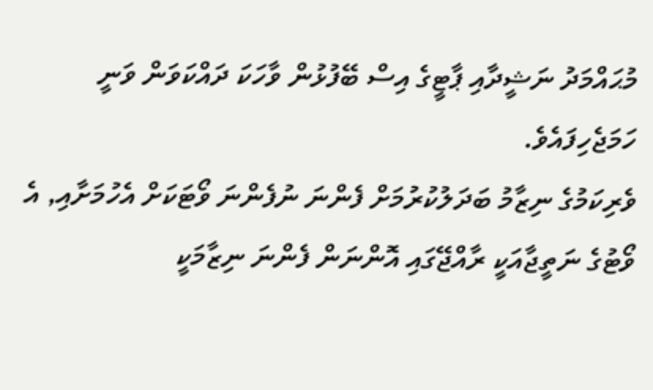މުޙައްމަދު ނަޝީދާއި ޕާޓީގެ އިސް ބޭފުޅުން ވާހަކަ ދައްކަވަން ވަނީ ހަމަޖެހިފައެވެ.
ވެރިކަމުގެ ނިޒާމު ބަދަލުކުރުމަށް ފެންނަ ނުފެންނަ ވޯޓަކަށް އެހުމަށާއި, އެ ވޯޓުގެ ނަތީޖާއަކީ ރާއްޖޭގައި އޮންނަން ފެންނަ ނިޒާމަކީ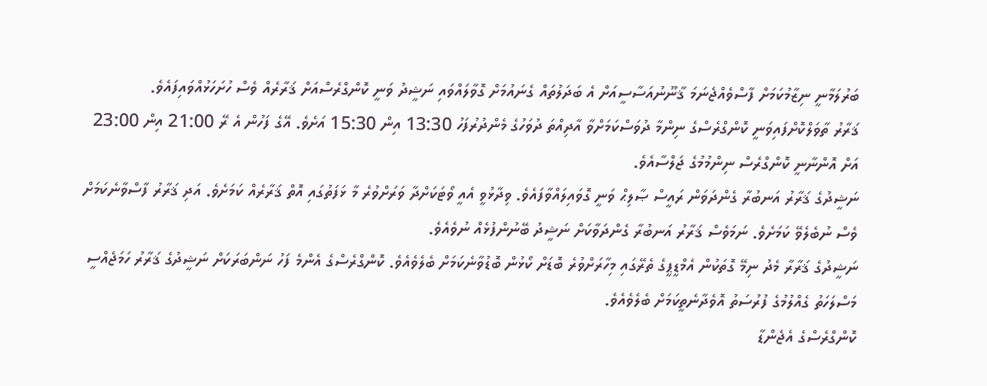ބަރުލަމާނީ ނިޒާމުކަމަށް ފާސްވެއްޖެނަމަ ޤާނޫނުއަސާސީއަށް އެ ބަދަލުތައް ގެނައުމަށް ގޮވާލައްވައި ނަޝީދު ވަނީ ކޮންގްރެސްއަށް ޤަރާރެއް ވެސް ހުށަހަޅުއްވައިފައެވެ.
ޤަރާރު ތާވަލްކޮށްފައިވަނީ ކޮންގްރެސްގެ ނިންމާ ދުވަސްކަމަށްވާ އާދިއްތަ ދުވަހުގެ މެންދުރުފަހު 13:30 އިން 15:30 އަށެވެ. އޭގެ ފަހުން އެ ރޭ 21:00 އިން 23:00 އަށް އޮންނާނީ ކޮންގްރެސް ނިންމުމުގެ ޖަލްސާއެވެ.
ނަޝީދުގެ ޤަރާރު އަނބުރާ ގެންދަވަން ރައީސް ޞާލިޙް ވަނީ ގޮވައިލައްވާފައެވެ. ވިދާޅުވީ އެއީ ވޯޓަކަށްދާ ވަރަށްވުރެ މާ ޅަފަތުގައި އޮތް ޤަރާރެއް ކަމަށެވެ. އަދި ޤަރާރު ފާސްވާނެކަމަށް ވެސް ނުބެލެވޭ ކަމަށެވެ. ނަމަވެސް ޤަރާރު އަނބުރާ ގެންދަވާކަށް ނަޝީދު ބޭނުންފުޅެއް ނުވެއެވެ.
ނަޝީދުގެ ޤަރާރާ މެދު ނިމޭ ގޮތަކުން އެމްޑީޕީގެ ތެރޭގައި މިހާރަށްވުރެ ބޮޑަށް ކޯޅުން ބޮޑުވާނެކަމަށް ބެލެވެއެވެ. ކޮންގްރެސްގެ އެންމެ ފަހު ނަންބަރަކަށް ނަޝީދުގެ ޤަރާރު ހަމަޖެއްސީ މަސްލަހަތު ގެއްލުމުގެ ފުރުސަތު އޮވެދާނެތީކަމަށް ބެލެވެއެވެ.
ކޮންގްރެސްގެ އެޖެންޑާ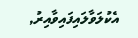އެކުލަވާލައިފައިވާއިރު,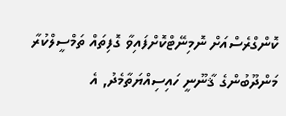ކޮންގްރެސްއަށް ނޮމިނޭޓްކޮށްފައިވާ ގޮފިތައް ތަމްސީލްކުރާ މަންދޫބުންގެ ޤާނޫނީ ހައިސިއްޔަތާމެދު, އެ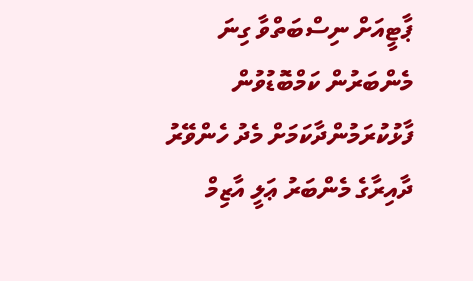ޕާޓީއަށް ނިސްބަތްވާ ގިނަ މެންބަރުން ކަމްބޮޑުވުން ފާޅުކުރަމުންދާކަމަށް މެދު ހެންވޭރު ދާއިރާގެ މެންބަރު ޢަލީ އާޒިމް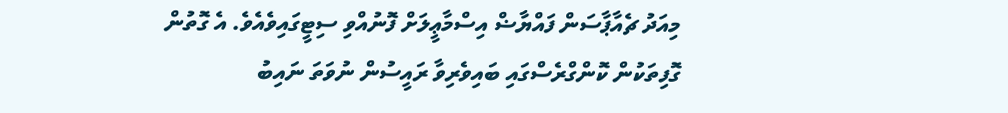މިއަދު ޗެއާޕާސަން ފައްޔާޟް އިސްމާޢީލަށް ފޮނުއްވި ސިޓީގައިވެއެވެ. އެ ގޮތުން ގޮފިތަކުން ކޮންގްރެސްގައި ބައިވެރިވާ ރައީސުން ނުވަތަ ނައިބު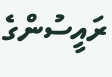ރައީސުންގެ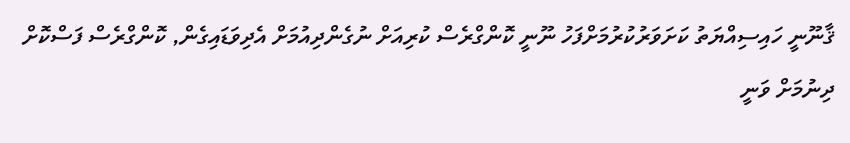ޤާނޫނީ ހައިސިއްޔަތު ކަށަވަރުކުރުމަށްފަހު ނޫނީ ކޮންގްރެސް ކުރިއަށް ނުގެންދިއުމަށް އެދިވަޑައިގެން, ކޮންގްރެސް ފަސްކޮށް ދިނުމަށް ވަނީ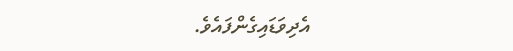އެދިވަޑައިގެންފައެވެ.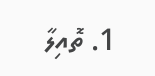1. ތޮއިލާ